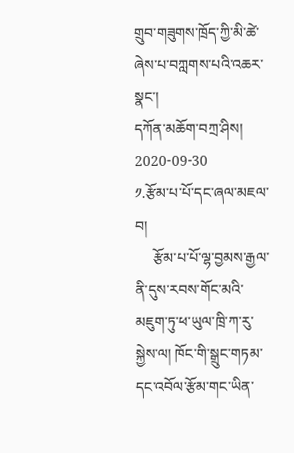གྲུབ་གཟུགས་ཁྲོད་ཀྱི་མི་ཚེ་ཞེས་པ་བཀླགས་པའི་འཆར་སྣང་།
དཀོན་མཆོག་བཀྲ་ཤིས།        2020-09-30
༡.རྩོམ་པ་པོ་དང་ཞལ་མཇལ་བ།
     རྩོམ་པ་པོ་ལྷ་བྱམས་རྒྱལ་ནི་དུས་རབས་གོང་མའི་མཇུག་ཏུ་ཕ་ཡུལ་ཁྲི་ཀ་རུ་སྐྱེས་ལ། ཁོང་གི་སྒྲུང་གཏམ་དང་འབོལ་རྩོམ་གང་ཡིན་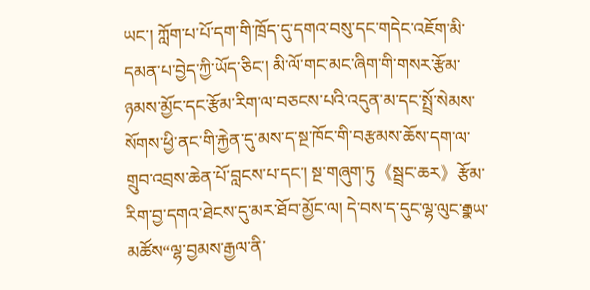ཡང་། ཀློག་པ་པོ་དག་གི་ཁྲོད་དུ་དགའ་བསུ་དང་གདེང་འཇོག་མི་དམན་པ་བྱེད་ཀྱི་ཡོད་ཅིང་། མི་ལོ་གང་མང་ཞིག་གི་གསར་རྩོམ་ཉམས་མྱོང་དང་རྩོམ་རིག་ལ་བཅངས་པའི་འདུན་མ་དང་སྤྲོ་སེམས་སོགས་ཕྱི་ནང་གི་རྐྱེན་དུ་མས་ད་སྔ་ཁོང་གི་བརྩམས་ཆོས་དག་ལ་གྲུབ་འབྲས་ཆེན་པོ་བླངས་པ་དང་། སྔ་གཞུག་ཏུ《སྦྲང་ཆར》རྩོམ་རིག་བྱ་དགའ་ཐེངས་དུ་མར་ཐོབ་མྱོང་ལ། དེ་བས་ད་དུང་ལྷ་ལུང་རྒྣཡ་མཚོས“ལྷ་བྱམས་རྒྱལ་ནི་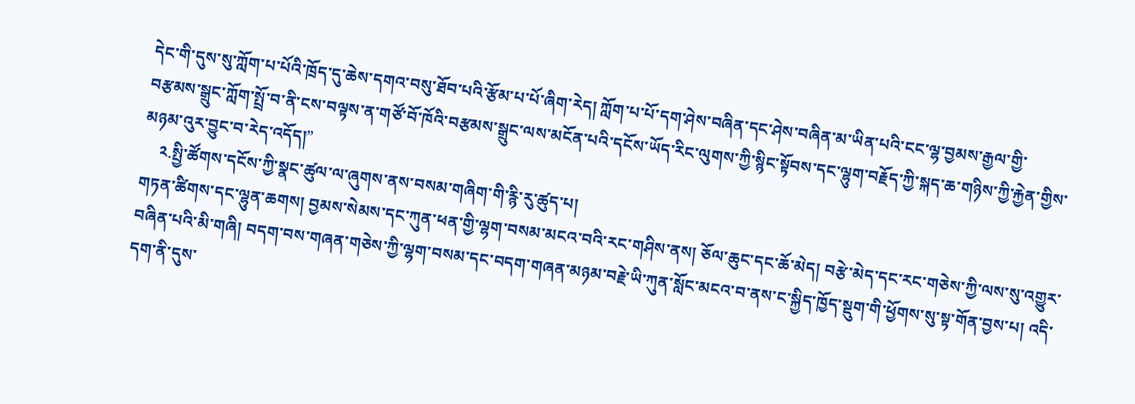དེང་གི་དུས་སུ་ཀློག་པ་པོའི་ཁྲོད་དུ་ཆེས་དགའ་བསུ་ཐོབ་པའི་རྩོམ་པ་པོ་ཞིག་རེད། ཀློག་པ་པོ་དག་ཤེས་བཞིན་དང་ཤེས་བཞིན་མ་ཡིན་པའི་ངང་ལྷ་བྱམས་རྒྱལ་གྱི་བརྩམས་སྒྲུང་ཀློག་སྤྲོ་བ་ནི་ངས་བལྟས་ན་གཙོ་བོ་ཁོའི་བརྩམས་སྒྲུང་ལས་མངོན་པའི་དངོས་ཡོད་རིང་ལུགས་ཀྱི་སྙིང་སྟོབས་དང་ལྷུག་བརྗོད་ཀྱི་སྐད་ཆ་གཉིས་ཀྱི་རྐྱེན་གྱིས་མཉམ་འུར་བྱུང་བ་རེད་འདོད།”
    ༢.སྤྱི་ཚོགས་དངོས་ཀྱི་སྣང་ཚུལ་ལ་ཞུགས་ནས་བསམ་གཞིག་གི་རྙི་རུ་ཚུད་པ།
གཏན་ཚིགས་དང་ལྷུན་ཆགས། བྱམས་སེམས་དང་ཀུན་ཕན་གྱི་ལྷག་བསམ་མངའ་བའི་རང་གཤིས་ནས། ཅོལ་ཆུང་དང་ཆོ་མེད། བརྩེ་མེད་དང་རང་གཅེས་ཀྱི་ལས་སུ་འགྱུར་བཞིན་པའི་མི་གཞི། བདག་བས་གཞན་གཅེས་ཀྱི་ལྷག་བསམ་དང་བདག་གཞན་མཉམ་བརྗེ་ཡི་ཀུན་སློང་མངའ་བ་ནས་ང་སྐྱིད་ཁྱོད་སྡུག་གི་ཕྱོགས་སུ་སྟ་གོན་བྱས་པ། འདི་དག་ནི་དུས་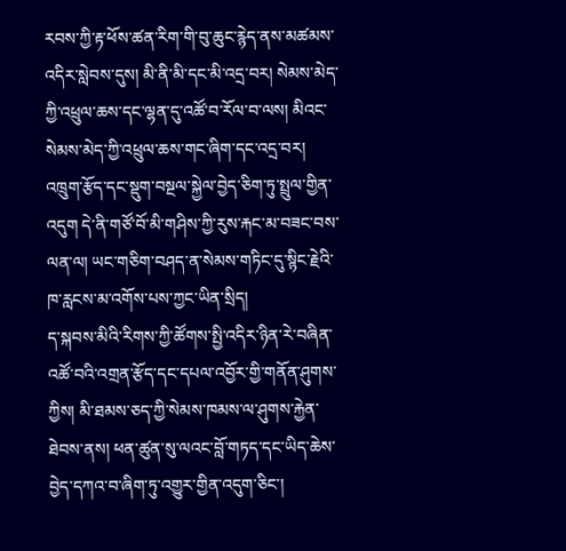རབས་ཀྱི་རྟ་ཕོས་ཚན་རིག་གི་བུ་ཆུང་རྙེད་ནས་མཚམས་འདིར་སླེབས་དུས། མི་ནི་མི་དང་མི་འདྲ་བར། སེམས་མེད་ཀྱི་འཕྲུལ་ཆས་དང་ལྷན་དུ་འཚོ་བ་རོལ་བ་ལས། མིའང་སེམས་མེད་ཀྱི་འཕྲུལ་ཆས་གང་ཞིག་དང་འདྲ་བར། འཁྲུག་རྩོད་དང་སྡུག་བསྔལ་སྐྱེལ་བྱེད་ཅིག་ཏུ་སྤྲུལ་གྱིན་འདུག དེ་ནི་གཙོ་བོ་མི་གཤིས་ཀྱི་རུས་རྐང་མ་བཟང་བས་ལན་ལ། ཡང་གཅིག་བཤད་ན་སེམས་གཏིང་དུ་སྙིང་རྗེའི་ཁ་རླངས་མ་འགོས་པས་ཀྱང་ཡིན་སྲིད།
ད་སྐབས་མིའི་རིགས་ཀྱི་ཚོགས་སྤྱི་འདིར་ཉིན་རེ་བཞིན་འཚོ་བའི་འགྲན་རྩོད་དང་དཔལ་འབྱོར་གྱི་གནོན་ཤུགས་ཀྱིས། མི་ཐམས་ཅད་ཀྱི་སེམས་ཁམས་ལ་ཤུགས་རྐྱེན་ཐེབས་ནས། ཕན་ཚུན་སུ་ལའང་བློ་གཏད་དང་ཡིད་ཆེས་བྱེད་དཀའ་བ་ཞིག་ཏུ་འགྱུར་གྱིན་འདུག་ཅིང་།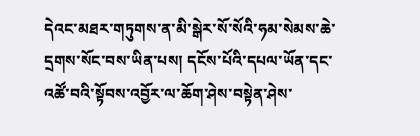དེའང་མཐར་གཏུགས་ན་མི་སྒེར་སོ་སོའི་ཧམ་སེམས་ཆེ་དྲགས་སོང་བས་ཡིན་པས། དངོས་པོའི་དཔལ་ཡོན་དང་འཚོ་བའི་སྟོབས་འབྱོར་ལ་ཆོག་ཤེས་བསྟེན་ཤེས་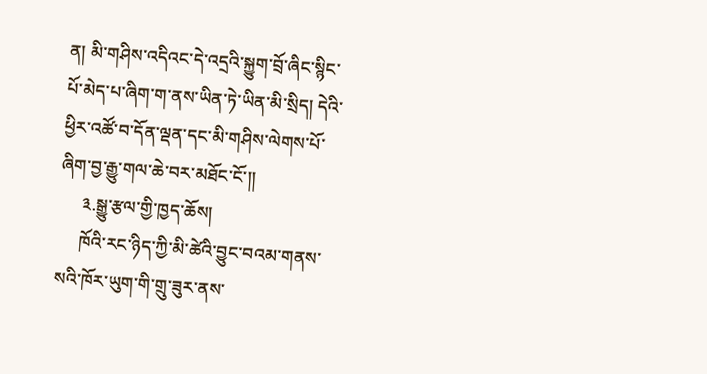ན། མི་གཤིས་འདིའང་དེ་འདྲའི་སྐྱུག་བྲོ་ཞིང་སྙིང་པོ་མེད་པ་ཞིག་ག་ནས་ཡིན་ཏེ་ཡིན་མི་སྲིད། དེའི་ཕྱིར་འཚོ་བ་དོན་ལྡན་དང་མི་གཤིས་ལེགས་པོ་ཞིག་བྱ་རྒྱུ་གལ་ཆེ་བར་མཐོང་ངོ་།།
     ༣.སྒྱུ་རྩལ་གྱི་ཁྱད་ཆོས།
     ཁོའི་རང་ཉིད་ཀྱི་མི་ཚེའི་བྱུང་བའམ་གནས་སའི་ཁོར་ཡུག་གི་གྲུ་ཟུར་ནས་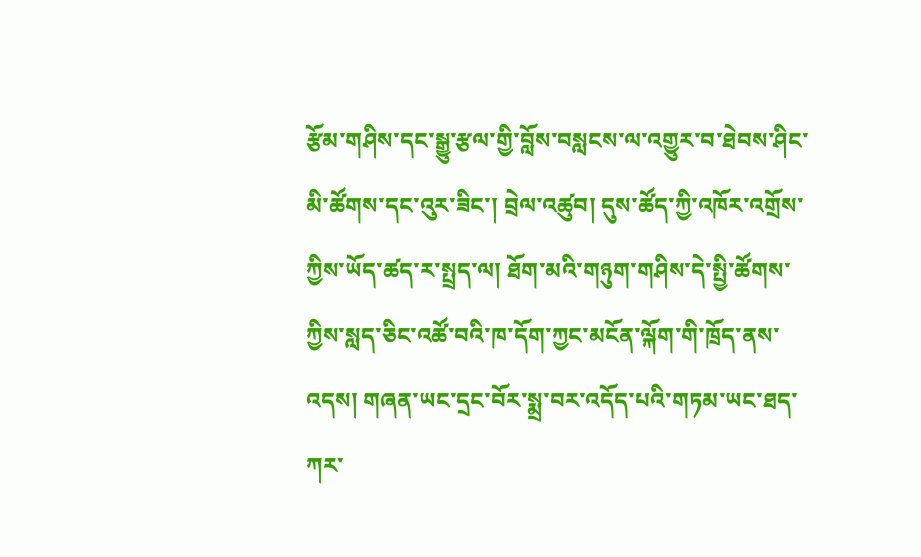རྩོམ་གཤིས་དང་སྒྱུ་རྩལ་གྱི་བློས་བསླངས་ལ་འགྱུར་བ་ཐེབས་ཤིང་མི་ཚོགས་དང་འུར་ཟིང་། བྲེལ་འཚུབ། དུས་ཚོད་ཀྱི་འཁོར་འགྲོས་ཀྱིས་ཡོད་ཚད་ར་སྤྲད་ལ། ཐོག་མའི་གཉུག་གཤིས་དེ་སྤྱི་ཚོགས་ཀྱིས་སླད་ཅིང་འཚོ་བའི་ཁ་དོག་ཀྱང་མངོན་ལྐོག་གི་ཁྲོད་ནས་འདས། གཞན་ཡང་དྲང་བོར་སྨྲ་བར་འདོད་པའི་གཏམ་ཡང་ཐད་ཀར་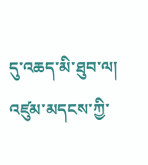དུ་འཆད་མི་ཐུབ་ལ། འཛུམ་མདངས་ཀྱི་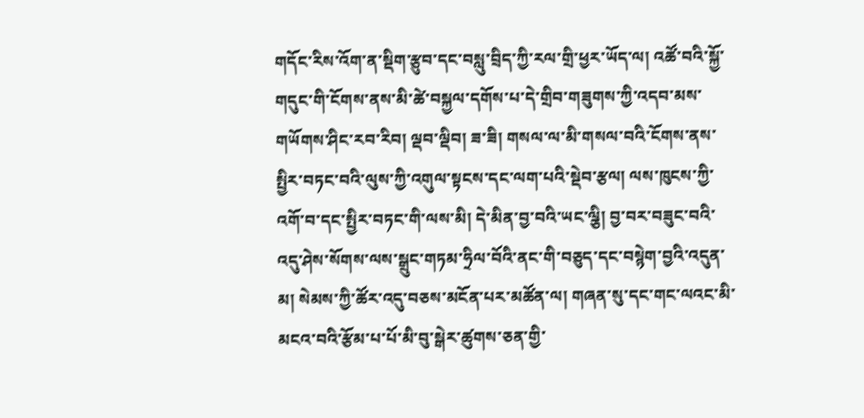གདོང་རིས་འོག་ན་སྡིག་རྩུབ་དང་བསླུ་བྲིད་ཀྱི་རལ་གྲི་ཕྱར་ཡོད་ལ། འཚོ་བའི་སྐྱོ་གདུང་གི་ངོགས་ནས་མི་ཚེ་བསྐྱལ་དགོས་པ་དེ་གྲིབ་གཟུགས་ཀྱི་འདབ་མས་གཡོགས་ཤིང་རབ་རིབ། ལྡབ་ལྡིབ། ཟ་ཟི། གསལ་ལ་མི་གསལ་བའི་ངོགས་ནས་སྤྱིར་བཏང་བའི་ལུས་ཀྱི་འགུལ་སྟངས་དང་ལག་པའི་སྡེབ་རྩལ། ལས་ཁུངས་ཀྱི་འགོ་བ་དང་སྤྱིར་བཏང་གི་ལས་མི། དེ་མིན་བྱ་བའི་ཡང་ལྕི། བྱ་བར་བཟུང་བའི་འདུ་ཤེས་སོགས་ལས་སྒྲུང་གཏམ་ཧྲིལ་བོའི་ནང་གི་བཅུད་དང་བསྙེག་བྱའི་འདུན་མ། སེམས་ཀྱི་ཚོར་འདུ་བཅས་མངོན་པར་མཚོན་ལ། གཞན་སུ་དང་གང་ལའང་མི་མངའ་བའི་རྩོམ་པ་པོ་མི་བུ་སྒེར་ཚུགས་ཅན་གྱི་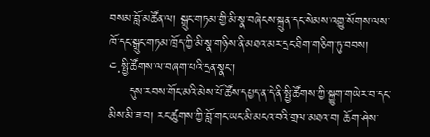བསམ་བློ་མཚོན་ལ། སྒྲུང་གཏམ་གྱི་མི་སྣ་བཞེངས་སྐྲུན་དང་སེམས་འགྱུ་སོགས་ལས་ཁོ་དང་སྒྲུང་གཏམ་ཁྲོད་ཀྱི་མི་སྣ་གཉིས་ནི་མཐའ་མར་དྲང་ཐིག་གཅིག་ཏུ་བབས།
༤.སྤྱི་ཚོགས་ལ་བཞག་པའི་དྲན་སྣང་།
     དུས་རབས་གོང་མའི་མེས་པོ་ཚོས་དཔྱད་ན་དེ་ནི་སྤྱི་ཚོགས་ཀྱི་སྐྱུག་གཡེར་བ་དང་མིས་མི་ཟ་བ། རང་ཚུགས་ཀྱི་བློ་གང་ཡང་མི་མངའ་བའི་གྲལ་མཐའ་བ། ཆོག་ཤེས་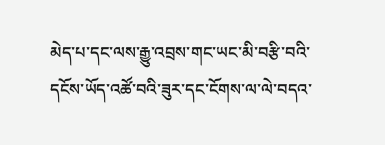མེད་པ་དང་ལས་རྒྱུ་འབྲས་གང་ཡང་མི་བརྩི་བའི་དངོས་ཡོད་འཚོ་བའི་ཟུར་དང་ངོགས་ལ་ལེ་བདའ་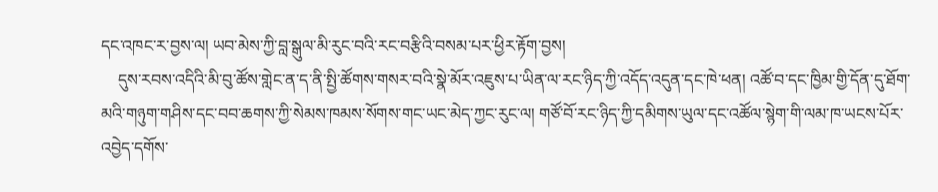དང་འཁང་ར་བྱས་ལ། ཡབ་མེས་ཀྱི་བླ་སྒུལ་མི་རུང་བའི་རང་བརྩིའི་བསམ་པར་ཕྱིར་རྟོག་བྱས།
    དུས་རབས་འདིའི་མི་བུ་ཚོས་གླེང་ན་ད་ནི་སྤྱི་ཚོགས་གསར་བའི་སྣེ་མོར་འཇུས་པ་ཡིན་ལ་རང་ཉིད་ཀྱི་འདོད་འདུན་དང་ཁེ་ཕན། འཚོ་བ་དང་ཁྱིམ་གྱི་དོན་དུ་ཐོག་མའི་གཉུག་གཤིས་དང་བབ་ཆགས་ཀྱི་སེམས་ཁམས་སོགས་གང་ཡང་མེད་ཀྱང་རུང་ལ། གཙོ་བོ་རང་ཉིད་ཀྱི་དམིགས་ཡུལ་དང་འཚོལ་སྙེག་གི་ལམ་ཁ་ཡངས་པོར་འབྱེད་དགོས་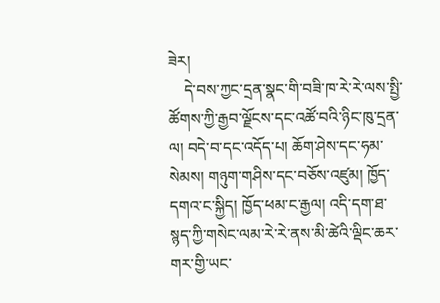ཟེར།
    དེ་བས་ཀྱང་དྲན་སྣང་གི་བཟི་ཁ་རེ་རེ་ལས་སྤྱི་ཚོགས་ཀྱི་རྒྱབ་ལྗོངས་དང་འཚོ་བའི་ཉིང་ཁུ་དྲན་ལ། བདེ་བ་དང་འདོད་པ། ཆོག་ཤེས་དང་ཧམ་སེམས། གཉུག་གཤིས་དང་བཅོས་འཛུམ། ཁྱོད་དགའ་ང་སྐྱིད། ཁྱོད་ཕམ་ང་རྒྱལ། འདི་དག་ཐ་སྙད་ཀྱི་གསེང་ལམ་རེ་རེ་ནས་མི་ཚེའི་ལྡིང་ཆར་གར་གྱི་ཡང་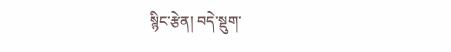སྙིང་རྩེན། བདེ་སྡུག་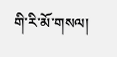གི་རི་མོ་གསལ།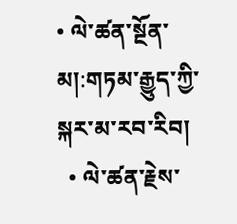• ལེ་ཚན་སྔོན་མ།:གཏམ་རྒྱུད་ཀྱི་སྐར་མ་རབ་རིབ།
  • ལེ་ཚན་རྗེས་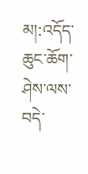མ།:འདོད་ཆུང་ཆོག་ཤེས་ལས་བདེ་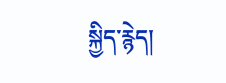སྐྱིད་རྙེད།